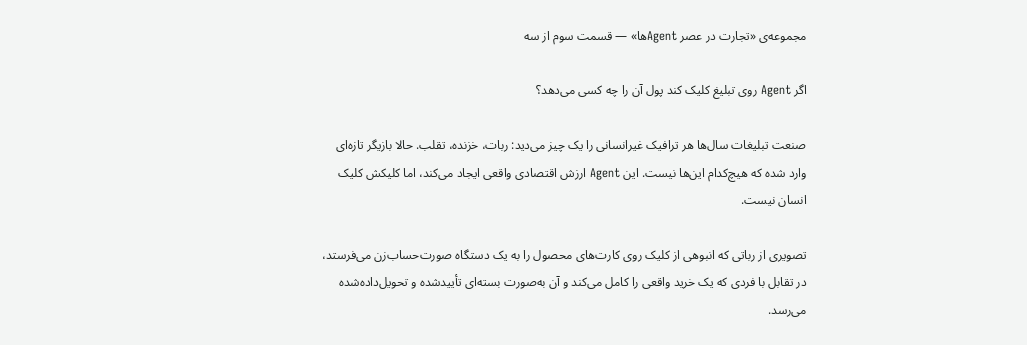مجموعه‌ی «تجارت در عصر Agentها» — قسمت سوم از سه

اگر Agent روی تبلیغ کلیک کند پول آن را چه کسی می‌دهد؟

صنعت تبلیغات سال‌ها هر ترافیک غیرانسانی را یک چیز می‌دید: ربات، خزنده، تقلب. حالا بازیگر تازه‌ای وارد شده که هیچ‌کدام این‌ها نیست. این Agent ارزش اقتصادی واقعی ایجاد می‌کند، اما کلیکش کلیک انسان نیست.

تصویری از رباتی که انبوهی از کلیک روی کارت‌های محصول را به یک دستگاه صورت‌حساب‌زن می‌فرستد، در تقابل با فردی که یک خرید واقعی را کامل می‌کند و آن به‌صورت بسته‌ای تأییدشده و تحویل‌داده‌شده می‌رسد.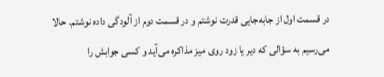در قسمت اول از جابه‌جایی قدرت نوشتم و در قسمت دوم از آلودگی داده نوشتم. حالا می‌رسیم به سؤالی که دیر یا زود روی میز مذاکره می‌آید و کسی جوابش را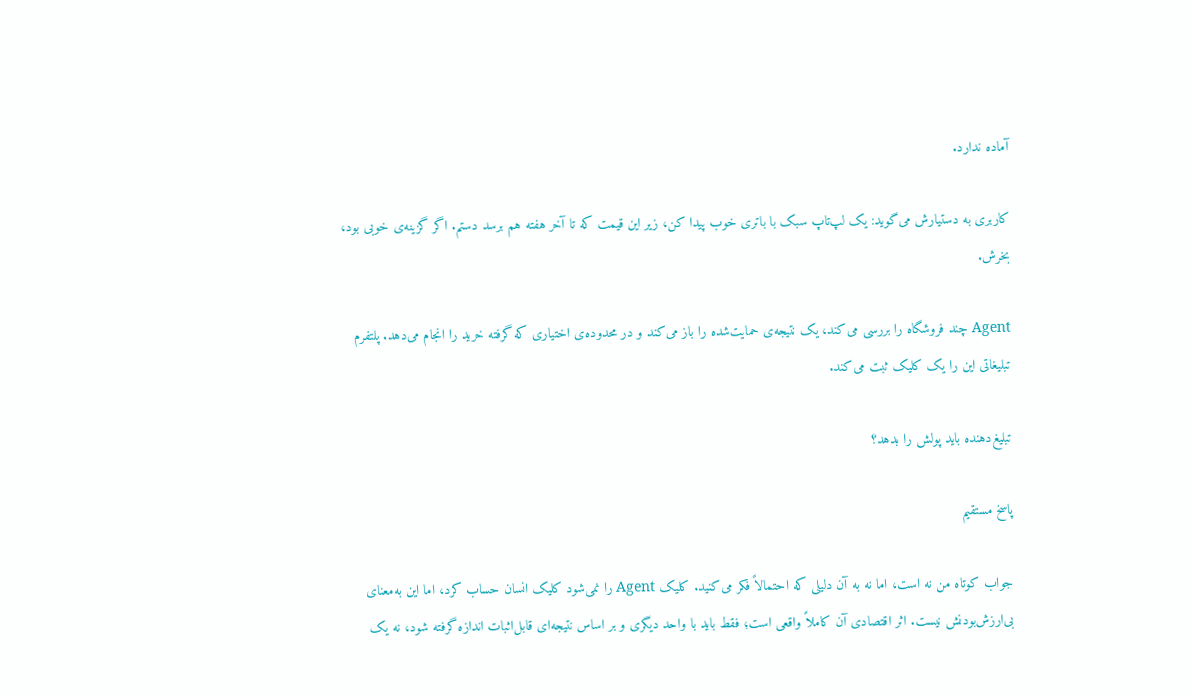آماده ندارد.

کاربری به دستیارش می‌گوید: یک لپ‌تاپ سبک با باتری خوب پیدا کن، زیر این قیمت که تا آخر هفته هم برسد دستم. اگر گزینه‌ی خوبی بود، بخرش.

Agent چند فروشگاه را بررسی می‌کند، یک نتیجه‌ی حمایت‌شده را باز می‌کند و در محدوده‌ی اختیاری که گرفته خرید را انجام می‌دهد. پلتفرم تبلیغاتی این را یک کلیک ثبت می‌کند.

تبلیغ‌دهنده باید پولش را بدهد؟

پاسخ مستقیم

جواب کوتاه من نه است، اما نه به آن دلیلی که احتمالاً فکر می‌کنید. کلیک Agent را نمی‌شود کلیک انسان حساب کرد، اما این به‌معنای بی‌ارزش‌بودنش نیست. اثر اقتصادی آن کاملاً واقعی است؛ فقط باید با واحد دیگری و بر اساس نتیجه‌ای قابل‌اثبات اندازه گرفته شود، نه یک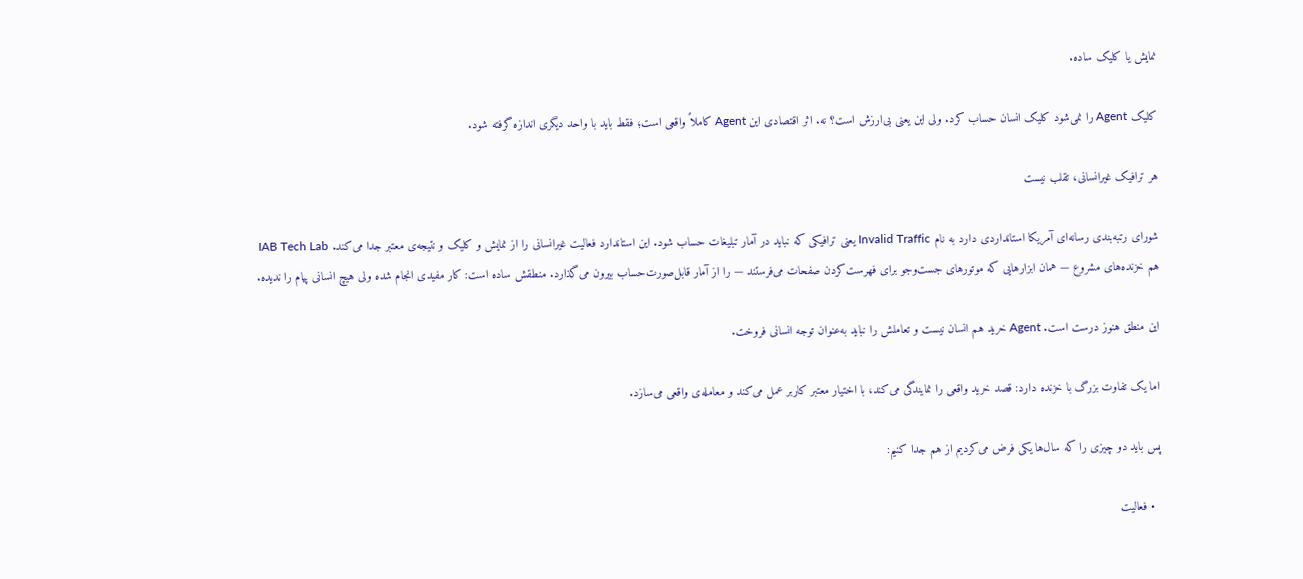نمایش یا کلیک ساده.

کلیک Agent را نمی‌شود کلیک انسان حساب کرد. ولی این یعنی بی‌ارزش است؟ نه. اثر اقتصادی این Agent کاملاً واقعی است؛ فقط باید با واحد دیگری اندازه گرفته شود.

هر ترافیک غیرانسانی، تقلب نیست

شورای رتبه‌بندی رسانه‌ای آمریکا استانداردی دارد به نام Invalid Traffic یعنی ترافیکی که نباید در آمار تبلیغات حساب شود. این استاندارد فعالیت غیرانسانی را از نمایش و کلیک و نتیجه‌ی معتبر جدا می‌کند. IAB Tech Lab هم خزنده‌های مشروع — همان ابزارهایی که موتورهای جست‌وجو برای فهرست‌کردن صفحات می‌فرستند — را از آمار قابل‌صورت‌حساب بیرون می‌گذارد. منطقش ساده است: کار مفیدی انجام شده ولی هیچ انسانی پیام را ندیده.

این منطق هنوز درست است. Agent خرید هم انسان نیست و تعاملش را نباید به‌عنوان توجه انسانی فروخت.

اما یک تفاوت بزرگ با خزنده دارد: قصد خرید واقعی را نمایندگی می‌کند، با اختیار معتبر کاربر عمل می‌کند و معامله‌ی واقعی می‌سازد.

پس باید دو چیزی را که سال‌ها یکی فرض می‌کردیم از هم جدا کنیم:

  • فعالیت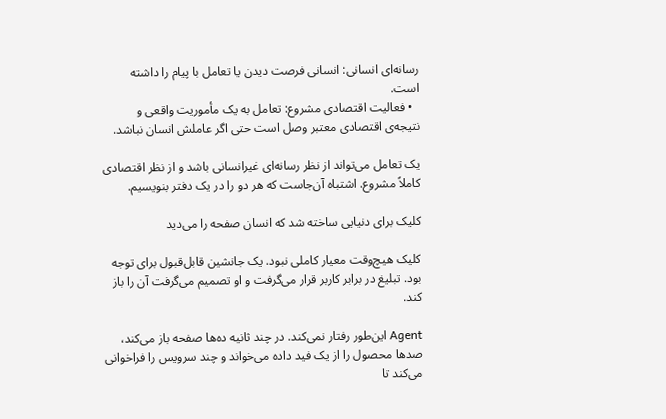رسانه‌ای انسانی: انسانی فرصت دیدن یا تعامل با پیام را داشته است.
  • فعالیت اقتصادی مشروع: تعامل به یک مأموریت واقعی و نتیجه‌ی اقتصادی معتبر وصل است حتی اگر عاملش انسان نباشد.

یک تعامل می‌تواند از نظر رسانه‌ای غیرانسانی باشد و از نظر اقتصادی کاملاً مشروع. اشتباه آن‌جاست که هر دو را در یک دفتر بنویسیم.

کلیک برای دنیایی ساخته شد که انسان صفحه را می‌دید

کلیک هیچ‌وقت معیار کاملی نبود. یک جانشین قابل‌قبول برای توجه بود. تبلیغ در برابر کاربر قرار می‌گرفت و او تصمیم می‌گرفت آن را باز کند.

Agent این‌طور رفتار نمی‌کند. در چند ثانیه ده‌ها صفحه باز می‌کند، صدها محصول را از یک فید داده می‌خواند و چند سرویس را فراخوانی می‌کند تا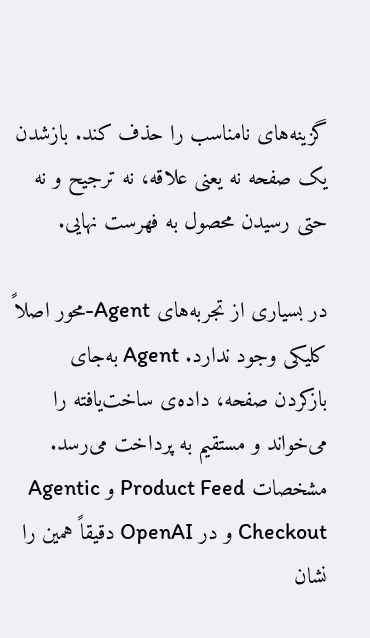گزینه‌های نامناسب را حذف کند. بازشدن یک صفحه نه یعنی علاقه، نه ترجیح و نه حتی رسیدن محصول به فهرست نهایی.

در بسیاری از تجربه‌های Agent-محور اصلاً کلیکی وجود ندارد. Agent به‌جای بازکردن صفحه، داده‌ی ساخت‌یافته را می‌خواند و مستقیم به پرداخت می‌رسد. مشخصات Product Feed و Agentic Checkout و در OpenAI دقیقاً همین را نشان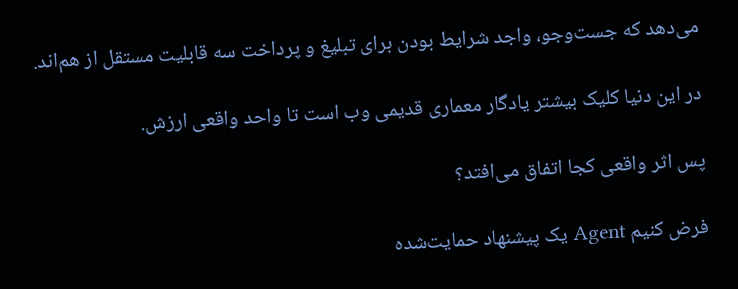می‌دهد که جست‌وجو، واجد شرایط بودن برای تبلیغ و پرداخت سه قابلیت مستقل از هم‌اند.

در این دنیا کلیک بیشتر یادگار معماری قدیمی وب است تا واحد واقعی ارزش.

پس اثر واقعی کجا اتفاق می‌افتد؟

فرض کنیم Agent یک پیشنهاد حمایت‌شده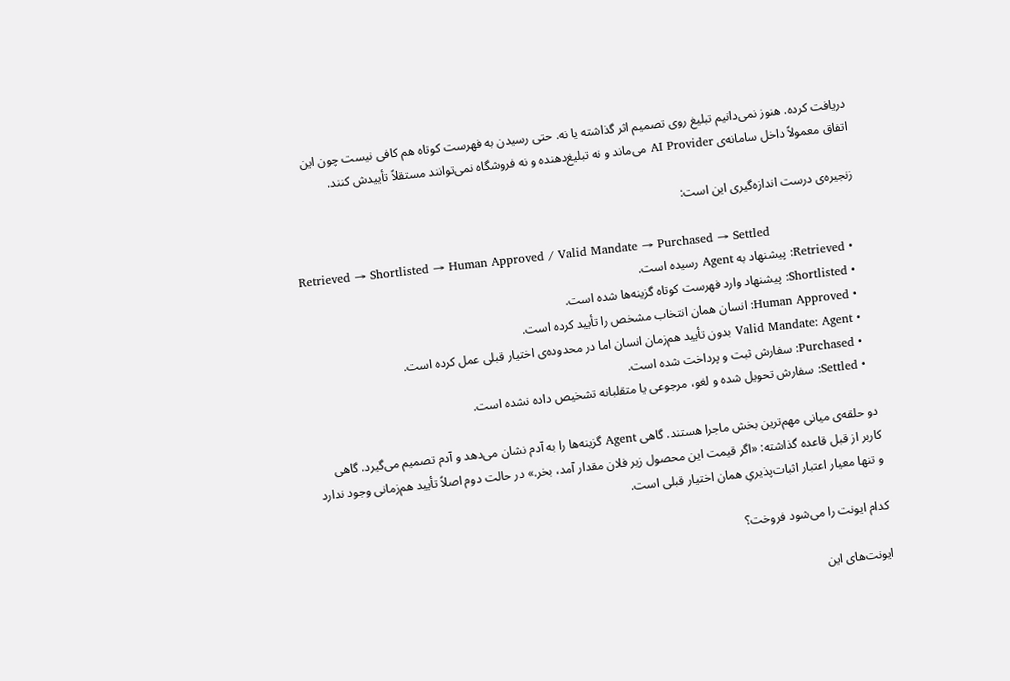دریافت کرده. هنوز نمی‌دانیم تبلیغ روی تصمیم اثر گذاشته یا نه. حتی رسیدن به فهرست کوتاه هم کافی نیست چون این اتفاق معمولاً داخل سامانه‌ی AI Provider می‌ماند و نه تبلیغ‌دهنده و نه فروشگاه نمی‌توانند مستقلاً تأییدش کنند.

زنجیره‌ی درست اندازه‌گیری این است:

Retrieved → Shortlisted → Human Approved / Valid Mandate → Purchased → Settled
  • Retrieved: پیشنهاد به Agent رسیده است.
  • Shortlisted: پیشنهاد وارد فهرست کوتاه گزینه‌ها شده است.
  • Human Approved: انسان همان انتخاب مشخص را تأیید کرده است.
  • Valid Mandate: Agent بدون تأیید هم‌زمان انسان اما در محدوده‌ی اختیار قبلی عمل کرده است.
  • Purchased: سفارش ثبت و پرداخت شده است.
  • Settled: سفارش تحویل شده و لغو، مرجوعی یا متقلبانه تشخیص داده نشده است.

دو حلقه‌ی میانی مهم‌ترین بخش ماجرا هستند. گاهی Agent گزینه‌ها را به آدم نشان می‌دهد و آدم تصمیم می‌گیرد. گاهی کاربر از قبل قاعده گذاشته: «اگر قیمت این محصول زیر فلان مقدار آمد، بخر.» در حالت دوم اصلاً تأیید هم‌زمانی وجود ندارد و تنها معیار اعتبار اثبات‌پذیریِ همان اختیار قبلی است.

کدام ایونت را می‌شود فروخت؟

ایونت‌های این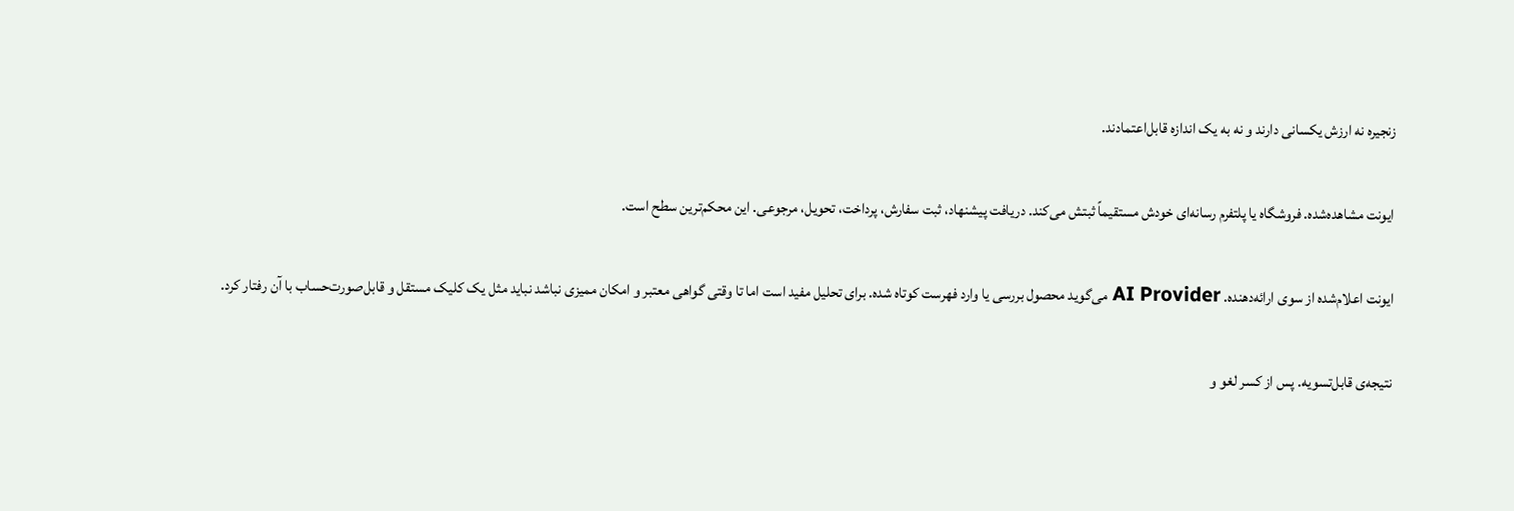زنجیره نه ارزش یکسانی دارند و نه به یک اندازه قابل‌اعتمادند.

ایونت مشاهده‌شده. فروشگاه یا پلتفرم رسانه‌ای خودش مستقیماً ثبتش می‌کند. دریافت پیشنهاد، ثبت سفارش، پرداخت، تحویل، مرجوعی. این محکم‌ترین سطح است.

ایونت اعلام‌شده از سوی ارائه‌دهنده. AI Provider می‌گوید محصول بررسی یا وارد فهرست کوتاه شده. برای تحلیل مفید است اما تا وقتی گواهی معتبر و امکان ممیزی نباشد نباید مثل یک کلیک مستقل و قابل‌صورت‌حساب با آن رفتار کرد.

نتیجه‌ی قابل‌تسویه. پس از کسر لغو و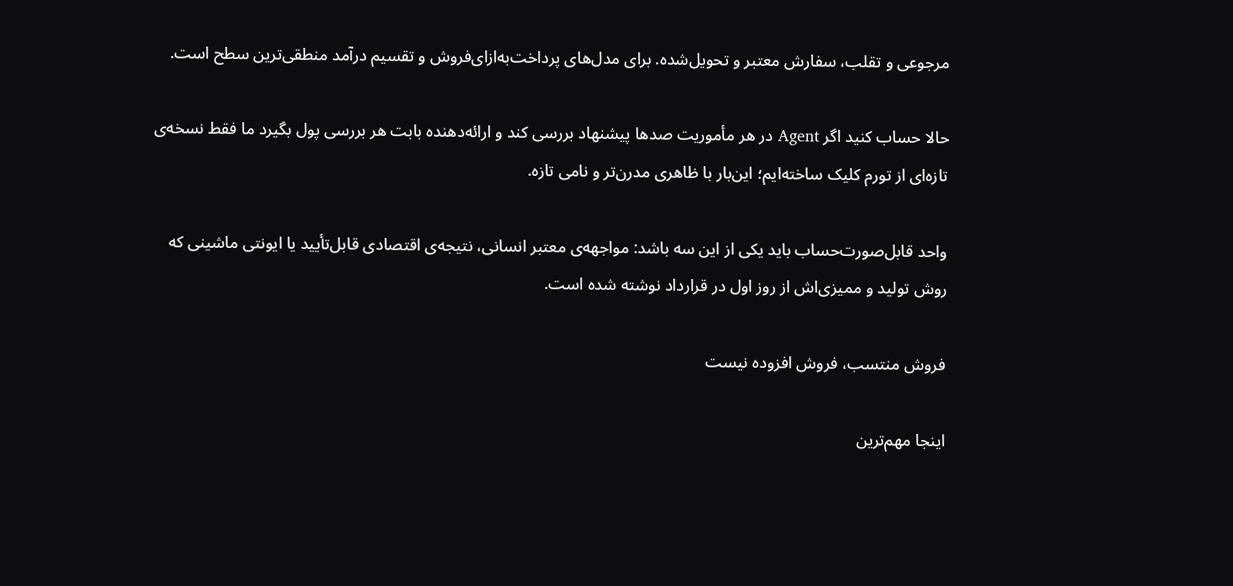مرجوعی و تقلب، سفارش معتبر و تحویل‌شده. برای مدل‌های پرداخت‌به‌ازای‌فروش و تقسیم درآمد منطقی‌ترین سطح است.

حالا حساب کنید اگر Agent در هر مأموریت صدها پیشنهاد بررسی کند و ارائه‌دهنده بابت هر بررسی پول بگیرد ما فقط نسخه‌ی تازه‌ای از تورم کلیک ساخته‌ایم؛ این‌بار با ظاهری مدرن‌تر و نامی تازه.

واحد قابل‌صورت‌حساب باید یکی از این سه باشد: مواجهه‌ی معتبر انسانی، نتیجه‌ی اقتصادی قابل‌تأیید یا ایونتی ماشینی که روش تولید و ممیزی‌اش از روز اول در قرارداد نوشته شده است.

فروش منتسب، فروش افزوده نیست

اینجا مهم‌ترین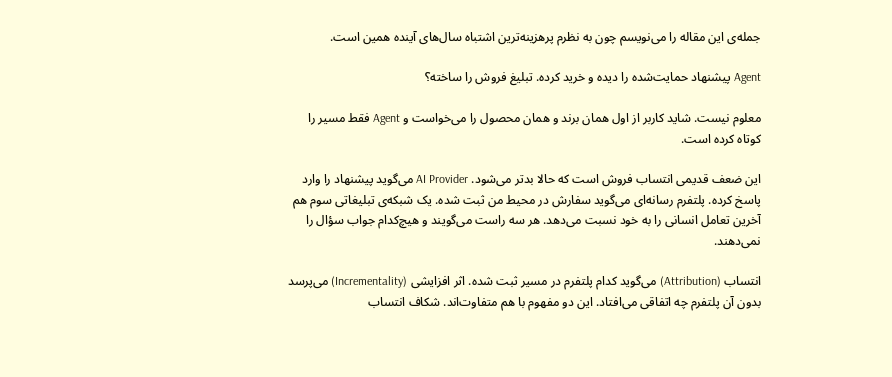جمله‌ی این مقاله را می‌نویسم چون به نظرم پرهزینه‌ترین اشتباه سال‌های آینده همین است.

Agent پیشنهاد حمایت‌شده را دیده و خرید کرده. تبلیغ فروش را ساخته؟

معلوم نیست. شاید کاربر از اول همان برند و همان محصول را می‌خواست و Agent فقط مسیر را کوتاه کرده است.

این ضعف قدیمی انتساب فروش است که حالا بدتر می‌شود. AI Provider می‌گوید پیشنهاد را وارد پاسخ کرده. پلتفرم رسانه‌ای می‌گوید سفارش در محیط من ثبت شده. یک شبکه‌ی تبلیغاتی سوم هم آخرین تعامل انسانی را به خود نسبت می‌دهد. هر سه راست می‌گویند و هیچ‌کدام جواب سؤال را نمی‌دهند.

انتساب (Attribution) می‌گوید کدام پلتفرم در مسیر ثبت شده. اثر افزایشی (Incrementality) می‌پرسد بدون آن پلتفرم چه اتفاقی می‌افتاد. این دو مفهوم با هم متفاوت‌اند. شکاف انتساب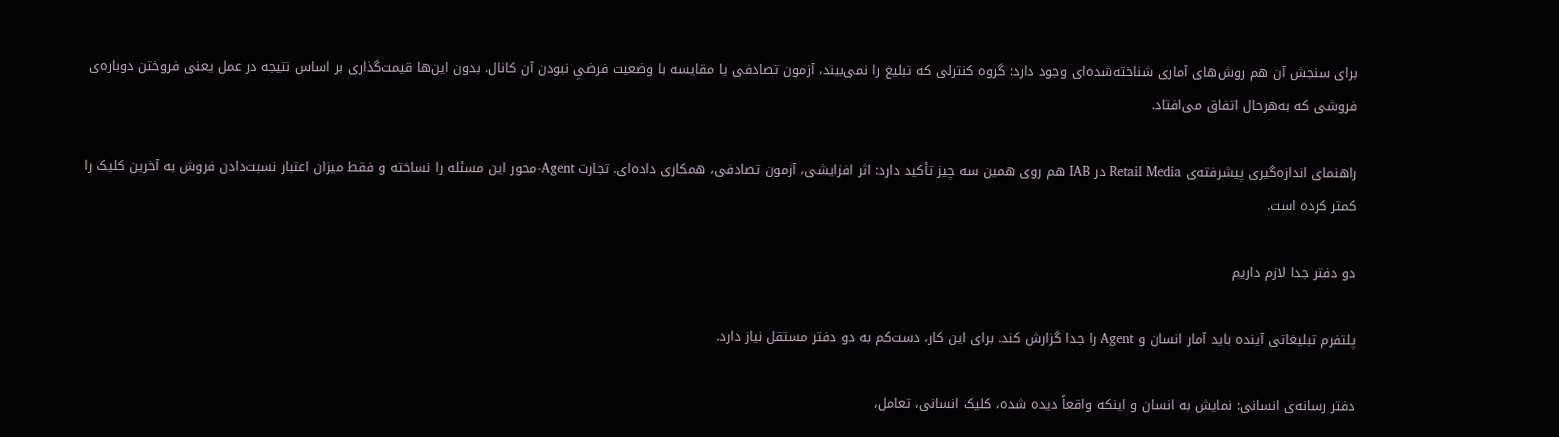برای سنجش آن هم روش‌های آماری شناخته‌شده‌ای وجود دارد: گروه کنترلی که تبلیغ را نمی‌بیند، آزمون تصادفی یا مقایسه با وضعیت فرضیِ نبودن آن کانال. بدون این‌ها قیمت‌گذاری بر اساس نتیجه در عمل یعنی فروختن دوباره‌ی فروشی که به‌هرحال اتفاق می‌افتاد.

راهنمای اندازه‌گیری پیشرفته‌ی Retail Media در IAB هم روی همین سه چیز تأکید دارد: اثر افزایشی، آزمون تصادفی، همکاری داده‌ای. تجارت Agent-محور این مسئله را نساخته و فقط میزان اعتبار نسبت‌دادن فروش به آخرین کلیک را کمتر کرده است.

دو دفتر جدا لازم داریم

پلتفرم تبلیغاتی آینده باید آمار انسان و Agent را جدا گزارش کند. برای این کار، دست‌کم به دو دفتر مستقل نیاز دارد.

دفتر رسانه‌ی انسانی: نمایش به انسان و اینکه واقعاً دیده شده، کلیک انسانی، تعامل،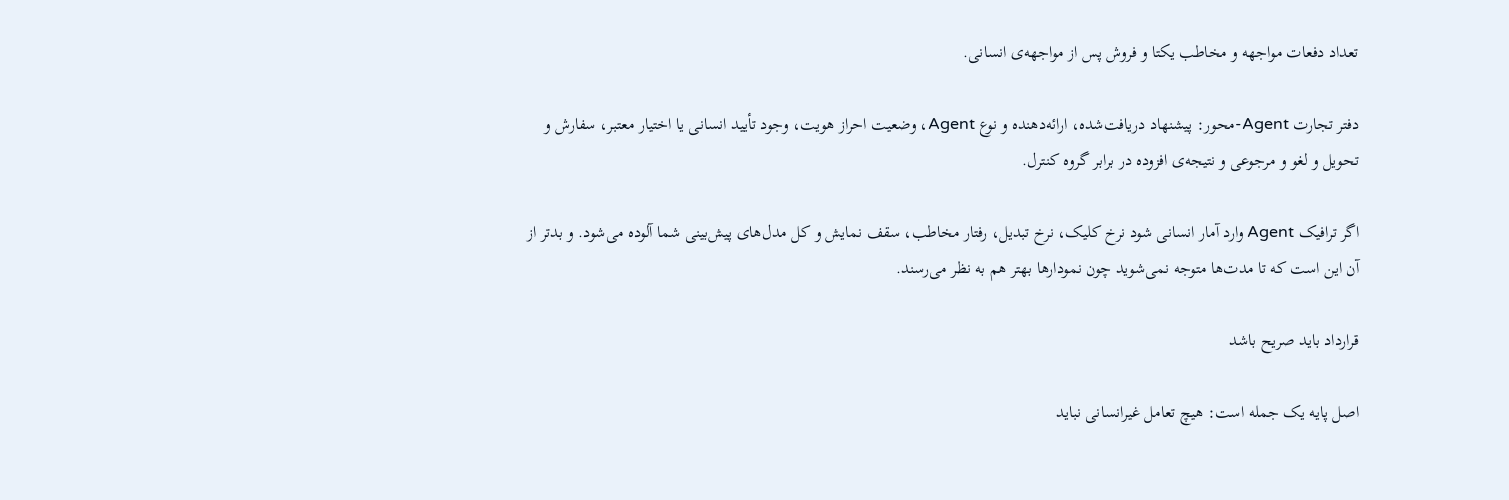تعداد دفعات مواجهه و مخاطب یکتا و فروش پس از مواجهه‌ی انسانی.

دفتر تجارت Agent-محور: پیشنهاد دریافت‌شده، ارائه‌دهنده و نوع Agent، وضعیت احراز هویت، وجود تأیید انسانی یا اختیار معتبر، سفارش و تحویل و لغو و مرجوعی و نتیجه‌ی افزوده در برابر گروه کنترل.

اگر ترافیک Agent وارد آمار انسانی شود نرخ کلیک، نرخ تبدیل، رفتار مخاطب، سقف نمایش و کل مدل‌های پیش‌بینی شما آلوده می‌شود. و بدتر از آن این است که تا مدت‌ها متوجه نمی‌شوید چون نمودارها بهتر هم به نظر می‌رسند.

قرارداد باید صریح باشد

اصل پایه یک جمله است: هیچ تعامل غیرانسانی نباید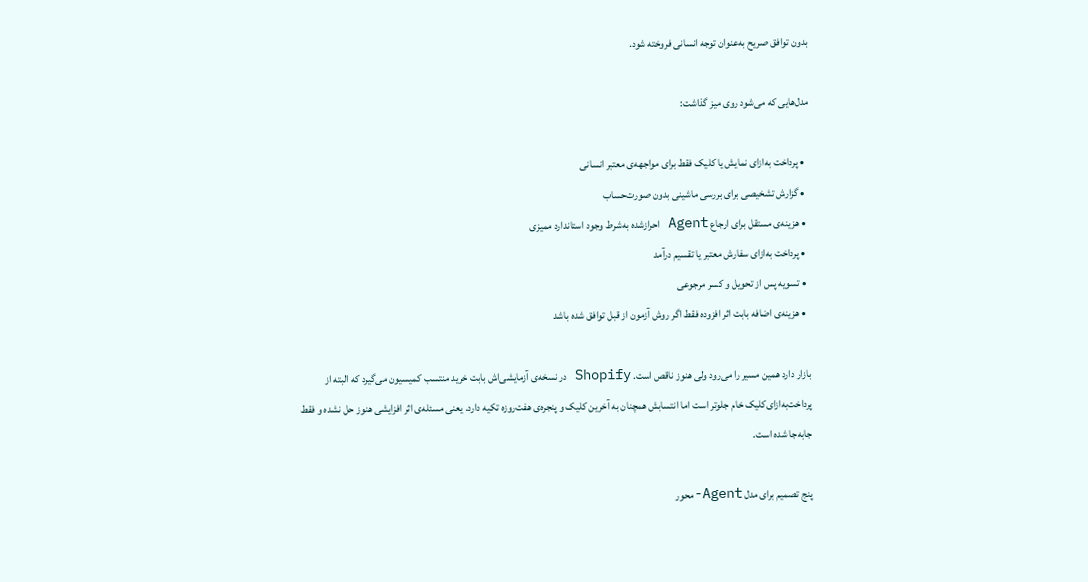بدون توافق صریح به‌عنوان توجه انسانی فروخته شود.

مدل‌هایی که می‌شود روی میز گذاشت:

  • پرداخت به‌ازای نمایش یا کلیک فقط برای مواجهه‌ی معتبر انسانی
  • گزارش تشخیصی برای بررسی ماشینی بدون صورت‌حساب
  • هزینه‌ی مستقل برای ارجاع Agent احرازشده به‌شرط وجود استاندارد ممیزی
  • پرداخت به‌ازای سفارش معتبر یا تقسیم درآمد
  • تسویه پس از تحویل و کسر مرجوعی
  • هزینه‌ی اضافه بابت اثر افزوده فقط اگر روش آزمون از قبل توافق شده باشد

بازار دارد همین مسیر را می‌رود ولی هنوز ناقص است. Shopify در نسخه‌ی آزمایشی‌اش بابت خرید منتسب کمیسیون می‌گیرد که البته از پرداخت‌به‌ازای‌کلیک خام جلوتر است اما انتسابش همچنان به آخرین کلیک و پنجره‌ی هفت‌روزه تکیه دارد. یعنی مسئله‌ی اثر افزایشی هنوز حل نشده و فقط جابه‌جا شده است.

پنج تصمیم برای مدل Agent-محور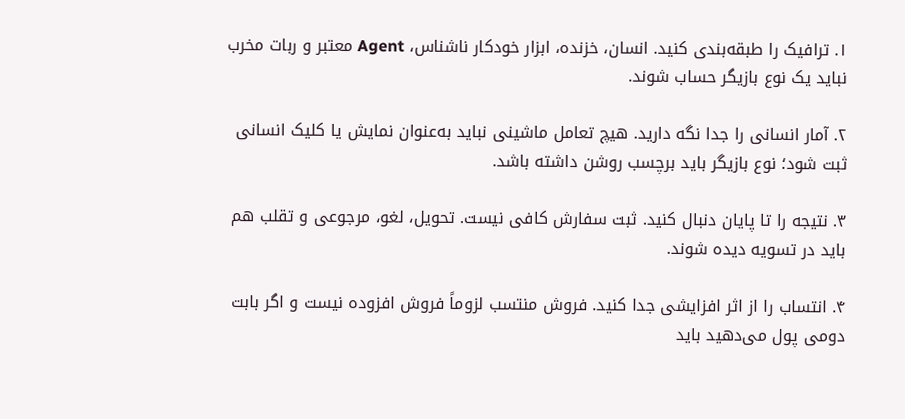۱. ترافیک را طبقه‌بندی کنید. انسان، خزنده، ابزار خودکار ناشناس، Agent معتبر و ربات مخرب نباید یک نوع بازیگر حساب شوند.

۲. آمار انسانی را جدا نگه دارید. هیچ تعامل ماشینی نباید به‌عنوان نمایش یا کلیک انسانی ثبت شود؛ نوع بازیگر باید برچسب روشن داشته باشد.

۳. نتیجه را تا پایان دنبال کنید. ثبت سفارش کافی نیست. تحویل، لغو، مرجوعی و تقلب هم باید در تسویه دیده شوند.

۴. انتساب را از اثر افزایشی جدا کنید. فروش منتسب لزوماً فروش افزوده نیست و اگر بابت دومی پول می‌دهید باید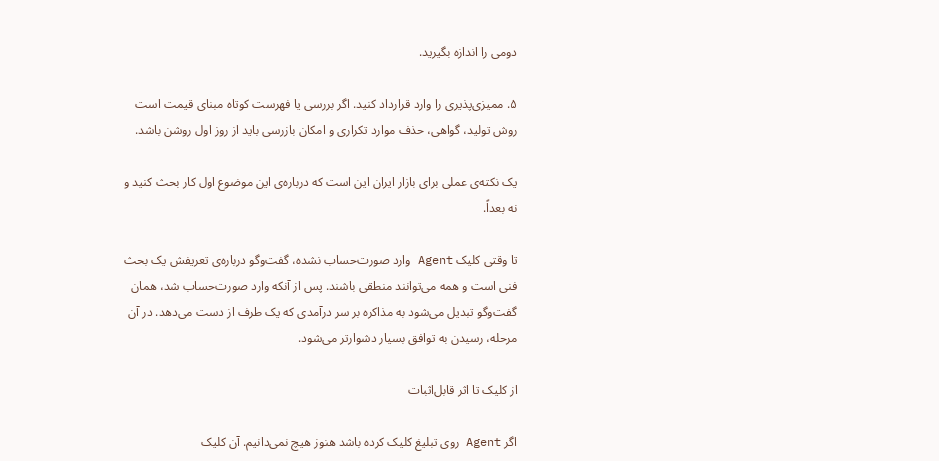دومی را اندازه بگیرید.

۵. ممیزی‌پذیری را وارد قرارداد کنید. اگر بررسی یا فهرست کوتاه مبنای قیمت است روش تولید، گواهی، حذف موارد تکراری و امکان بازرسی باید از روز اول روشن باشد.

یک نکته‌ی عملی برای بازار ایران این است که درباره‌ی این موضوع اول کار بحث کنید و نه بعداً.

تا وقتی کلیک Agent وارد صورت‌حساب نشده، گفت‌وگو درباره‌ی تعریفش یک بحث فنی است و همه می‌توانند منطقی باشند. پس از آنکه وارد صورت‌حساب شد، همان گفت‌وگو تبدیل می‌شود به مذاکره بر سر درآمدی که یک طرف از دست می‌دهد. در آن مرحله، رسیدن به توافق بسیار دشوارتر می‌شود.

از کلیک تا اثر قابل‌اثبات

اگر Agent روی تبلیغ کلیک کرده باشد هنوز هیچ نمی‌دانیم. آن کلیک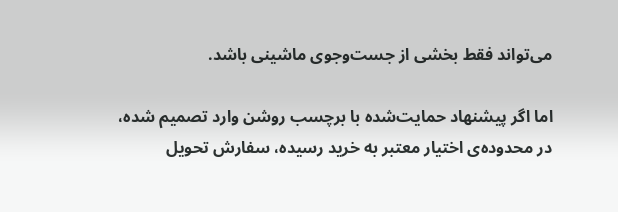می‌تواند فقط بخشی از جست‌وجوی ماشینی باشد.

اما اگر پیشنهاد حمایت‌شده با برچسب روشن وارد تصمیم شده، در محدوده‌ی اختیار معتبر به خرید رسیده، سفارش تحویل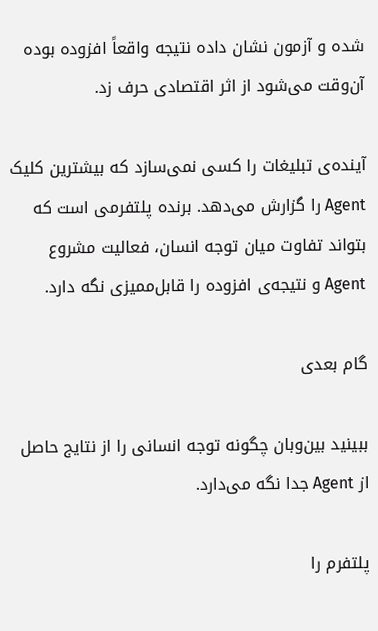شده و آزمون نشان داده نتیجه واقعاً افزوده بوده آن‌وقت می‌شود از اثر اقتصادی حرف زد.

آینده‌ی تبلیغات را کسی نمی‌سازد که بیشترین کلیک Agent را گزارش می‌دهد. برنده پلتفرمی است که بتواند تفاوت میان توجه انسان، فعالیت مشروع Agent و نتیجه‌ی افزوده را قابل‌ممیزی نگه دارد.

گام بعدی

ببینید بین‌وبان چگونه توجه انسانی را از نتایج حاصل از Agent جدا نگه می‌دارد.

پلتفرم را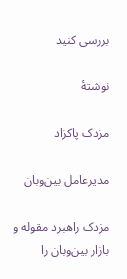بررسی کنید

نوشتهٔ

مزدک پاکزاد

مدیرعامل بین‌وبان

مزدک راهبرد مقوله و بازار بین‌وبان را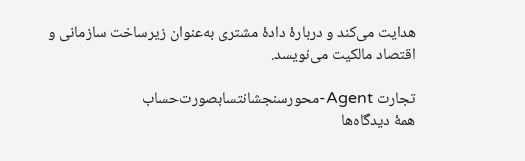هدایت می‌کند و دربارهٔ دادهٔ مشتری به‌عنوان زیرساخت سازمانی و اقتصاد مالکیت می‌نویسد.

تجارت Agent-محورسنجشانتسابصورت‌حساب
همهٔ دیدگاه‌ها